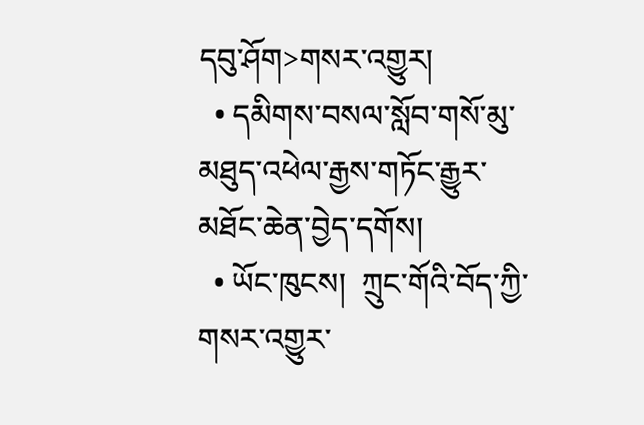དབུ་ཤོག>གསར་འགྱུར།
  • དམིགས་བསལ་སློབ་གསོ་མུ་མཐུད་འཕེལ་རྒྱས་གཏོང་རྒྱུར་མཐོང་ཆེན་བྱེད་དགོས།
  • ཡོང་ཁུངས།  ཀྲུང་གོའི་བོད་ཀྱི་གསར་འགྱུར་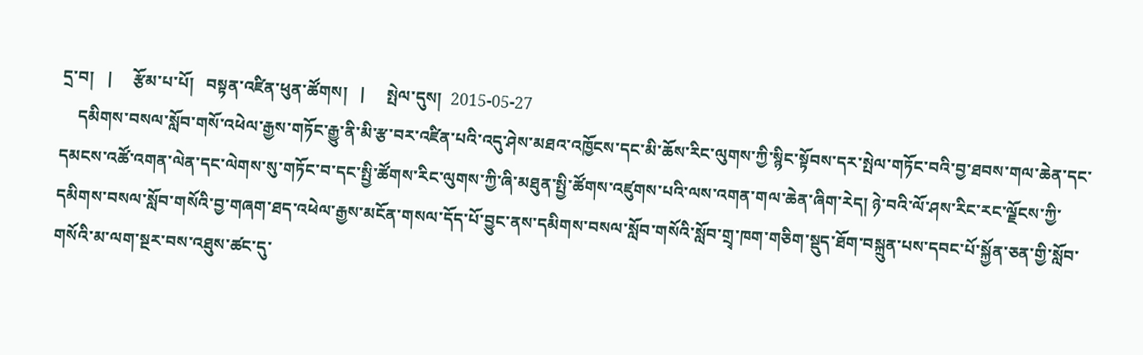དྲ་བ།   |     རྩོམ་པ་པོ།   བསྟན་འཛིན་ཕུན་ཚོགས།   |     སྤེལ་དུས།  2015-05-27
    དམིགས་བསལ་སློབ་གསོ་འཕེལ་རྒྱས་གཏོང་རྒྱུ་ནི་མི་རྩ་བར་འཛིན་པའི་འདུ་ཤེས་མཐའ་འཁྱོངས་དང་མི་ཆོས་རིང་ལུགས་ཀྱི་སྙིང་སྟོབས་དར་སྤེལ་གཏོང་བའི་བྱ་ཐབས་གལ་ཆེན་དང་དམངས་འཚོ་འགན་ལེན་དང་ལེགས་སུ་གཏོང་བ་དང་སྤྱི་ཚོགས་རིང་ལུགས་ཀྱི་ཞི་མཐུན་སྤྱི་ཚོགས་འཛུགས་པའི་ལས་འགན་གལ་ཆེན་ཞིག་རེད། ཉེ་བའི་ལོ་ཤས་རིང་རང་ལྗོངས་ཀྱི་དམིགས་བསལ་སློབ་གསོའི་བྱ་གཞག་ཐད་འཕེལ་རྒྱས་མངོན་གསལ་དོད་པོ་བྱུང་ནས་དམིགས་བསལ་སློབ་གསོའི་སློབ་གྲྭ་ཁག་གཅིག་སྡུད་ཐོག་བསྐྲུན་པས་དབང་པོ་སྐྱོན་ཅན་གྱི་སློབ་གསོའི་མ་ལག་སྔར་བས་འཐུས་ཚང་དུ་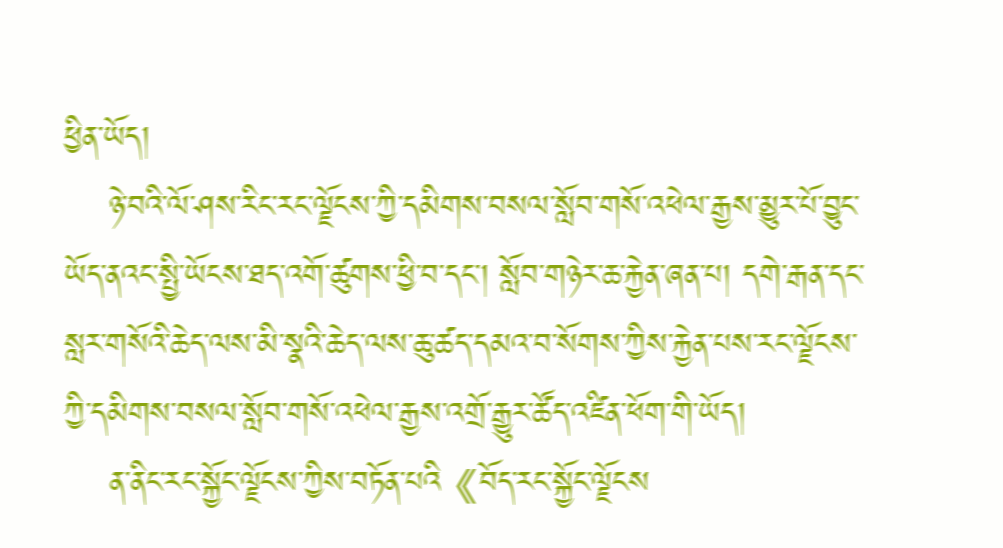ཕྱིན་ཡོད།
    ཉེ་བའི་ལོ་ཤས་རིང་རང་ལྗོངས་ཀྱི་དམིགས་བསལ་སློབ་གསོ་འཕེལ་རྒྱས་མྱུར་པོ་བྱུང་ཡོད་ནའང་སྤྱི་ཡོངས་ཐད་འགོ་ཚུགས་ཕྱི་བ་དང་། སློབ་གཉེར་ཆ་རྐྱེན་ཞན་པ། དགེ་རྒན་དང་སླར་གསོའི་ཆེད་ལས་མི་སྣའི་ཆེད་ལས་ཆུ་ཚད་དམའ་བ་སོགས་ཀྱིས་རྐྱེན་པས་རང་ལྗོངས་ཀྱི་དམིགས་བསལ་སློབ་གསོ་འཕེལ་རྒྱས་འགྲོ་རྒྱུར་ཚོད་འཛིན་ཕོག་གི་ཡོད།
    ན་ནིང་རང་སྐྱོང་ལྗོངས་ཀྱིས་བཏོན་པའི《བོད་རང་སྐྱོང་ལྗོངས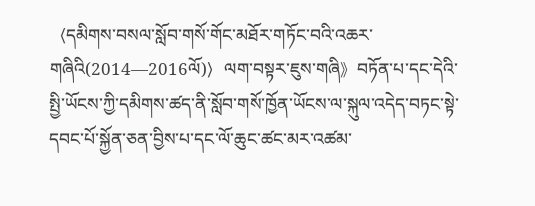〈དམིགས་བསལ་སློབ་གསོ་གོང་མཐོར་གཏོང་བའི་འཆར་གཞིའི(2014—2016ལོ)〉ལག་བསྟར་ཇུས་གཞི》བཏོན་པ་དང་དེའི་སྤྱི་ཡོངས་ཀྱི་དམིགས་ཚད་ནི་སློབ་གསོ་ཁྱོན་ཡོངས་ལ་སྐུལ་འདེད་བཏང་སྟེ་དབང་པོ་སྐྱོན་ཅན་བྱིས་པ་དང་ལོ་ཆུང་ཚང་མར་འཚམ་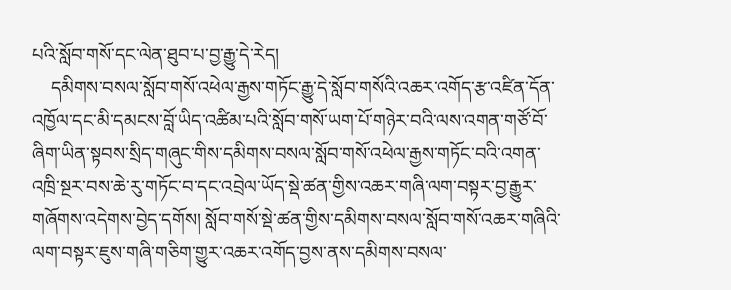པའི་སློབ་གསོ་དང་ལེན་ཐུབ་པ་བྱ་རྒྱུ་དེ་རེད།
    དམིགས་བསལ་སློབ་གསོ་འཕེལ་རྒྱས་གཏོང་རྒྱུ་དེ་སློབ་གསོའི་འཆར་འགོད་རྩ་འཛིན་དོན་འཁྱོལ་དང་མི་དམངས་བློ་ཡིད་འཚིམ་པའི་སློབ་གསོ་ཡག་པོ་གཉེར་བའི་ལས་འགན་གཙོ་བོ་ཞིག་ཡིན་སྟབས་སྲིད་གཞུང་གིས་དམིགས་བསལ་སློབ་གསོ་འཕེལ་རྒྱས་གཏོང་བའི་འགན་འཁྲི་སྔར་བས་ཆེ་རུ་གཏོང་བ་དང་འབྲེལ་ཡོད་སྡེ་ཚན་གྱིས་འཆར་གཞི་ལག་བསྟར་བྱ་རྒྱུར་གཞོགས་འདེགས་བྱེད་དགོས། སློབ་གསོ་སྡེ་ཚན་གྱིས་དམིགས་བསལ་སློབ་གསོ་འཆར་གཞིའི་ལག་བསྟར་ཇུས་གཞི་གཅིག་གྱུར་འཆར་འགོད་བྱས་ནས་དམིགས་བསལ་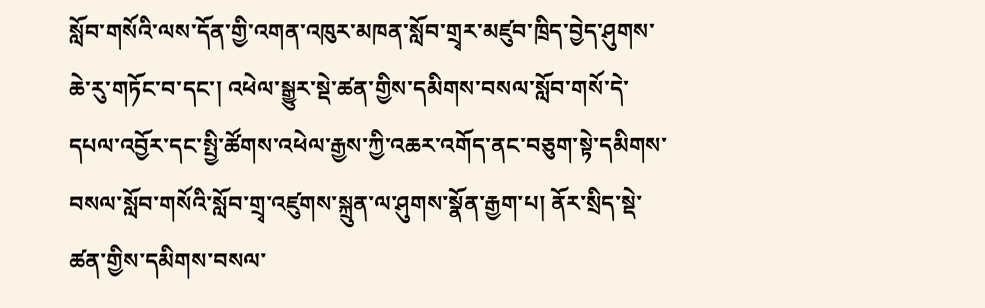སློབ་གསོའི་ལས་དོན་གྱི་འགན་འཁུར་མཁན་སློབ་གྲྭར་མཛུབ་ཁྲིད་བྱེད་ཤུགས་ཆེ་རུ་གཏོང་བ་དང་། འཕེལ་སྒྱུར་སྡེ་ཚན་གྱིས་དམིགས་བསལ་སློབ་གསོ་དེ་དཔལ་འབྱོར་དང་སྤྱི་ཚོགས་འཕེལ་རྒྱས་ཀྱི་འཆར་འགོད་ནང་བཅུག་སྟེ་དམིགས་བསལ་སློབ་གསོའི་སློབ་གྲྭ་འཛུགས་སྐྲུན་ལ་ཤུགས་སྣོན་རྒྱག་པ། ནོར་སྲིད་སྡེ་ཚན་གྱིས་དམིགས་བསལ་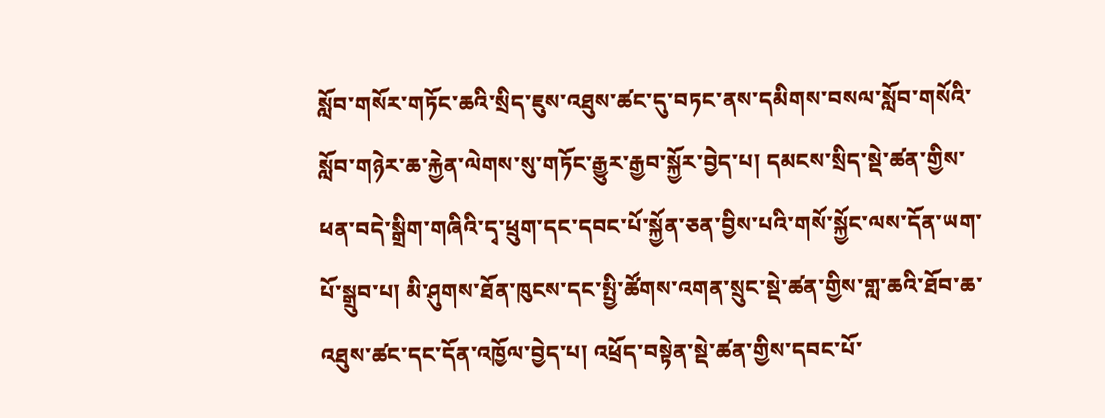སློབ་གསོར་གཏོང་ཆའི་སྲིད་ཇུས་འཐུས་ཚང་དུ་བཏང་ནས་དམིགས་བསལ་སློབ་གསོའི་སློབ་གཉེར་ཆ་རྐྱེན་ལེགས་སུ་གཏོང་རྒྱུར་རྒྱབ་སྐྱོར་བྱེད་པ། དམངས་སྲིད་སྡེ་ཚན་གྱིས་ཕན་བདེ་སྒྲིག་གཞིའི་དྭ་ཕྲུག་དང་དབང་པོ་སྐྱོན་ཅན་བྱིས་པའི་གསོ་སྐྱོང་ལས་དོན་ཡག་པོ་སྒྲུབ་པ། མི་ཤུགས་ཐོན་ཁུངས་དང་སྤྱི་ཚོགས་འགན་སྲུང་སྡེ་ཚན་གྱིས་གླ་ཆའི་ཐོབ་ཆ་འཐུས་ཚང་དང་དོན་འཁྱོལ་བྱེད་པ། འཕྲོད་བསྟེན་སྡེ་ཚན་གྱིས་དབང་པོ་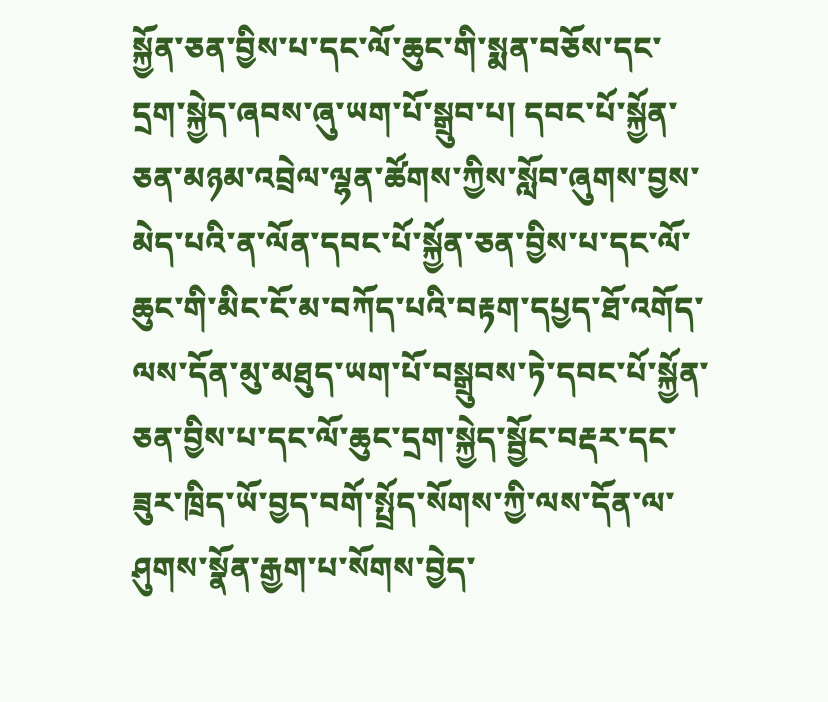སྐྱོན་ཅན་བྱིས་པ་དང་ལོ་ཆུང་གི་སྨན་བཅོས་དང་དྲག་སྐྱེད་ཞབས་ཞུ་ཡག་པོ་སྒྲུབ་པ། དབང་པོ་སྐྱོན་ཅན་མཉམ་འབྲེལ་ལྷན་ཚོགས་ཀྱིས་སློབ་ཞུགས་བྱས་མེད་པའི་ན་ལོན་དབང་པོ་སྐྱོན་ཅན་བྱིས་པ་དང་ལོ་ཆུང་གི་མིང་ངོ་མ་བཀོད་པའི་བརྟག་དཔྱད་ཐོ་འགོད་ལས་དོན་མུ་མཐུད་ཡག་པོ་བསྒྲུབས་ཏེ་དབང་པོ་སྐྱོན་ཅན་བྱིས་པ་དང་ལོ་ཆུང་དྲག་སྐྱེད་སྦྱོང་བརྡར་དང་ཟུར་ཁྲིད་ཡོ་བྱད་བགོ་སྤྲོད་སོགས་ཀྱི་ལས་དོན་ལ་ཤུགས་སྣོན་རྒྱག་པ་སོགས་བྱེད་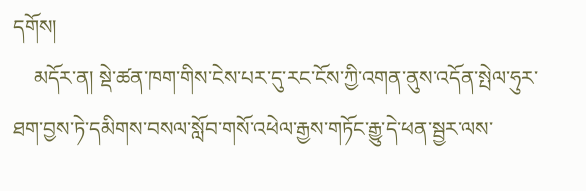དགོས།
    མདོར་ན། སྡེ་ཚན་ཁག་གིས་ངེས་པར་དུ་རང་ངོས་ཀྱི་འགན་ནུས་འདོན་སྤེལ་ཧུར་ཐག་བྱས་ཏེ་དམིགས་བསལ་སློབ་གསོ་འཕེལ་རྒྱས་གཏོང་རྒྱུ་དེ་ཕན་སྦྱར་ལས་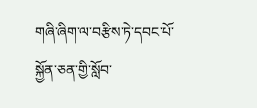གཞི་ཞིག་ལ་བརྩིས་ཏེ་དབང་པོ་སྐྱོན་ཅན་གྱི་སློབ་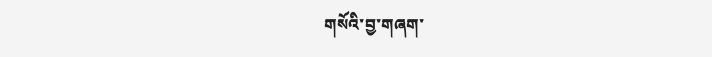གསོའི་བྱ་གཞག་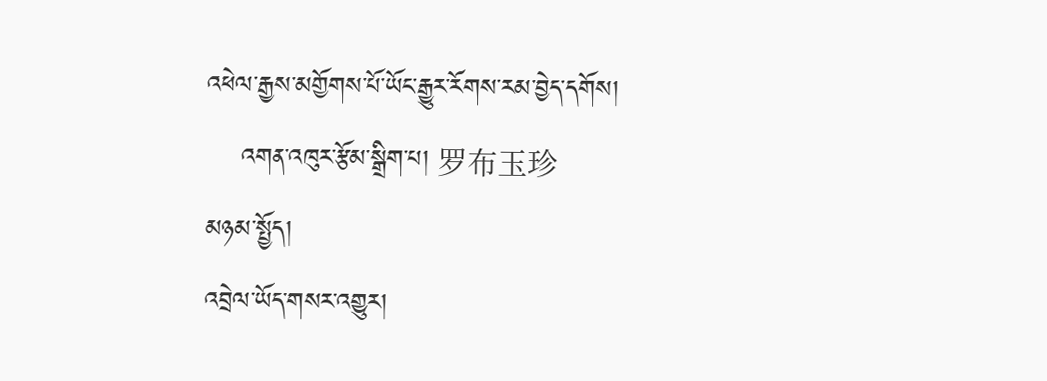འཕེལ་རྒྱས་མགྱོགས་པོ་ཡོང་རྒྱུར་རོགས་རམ་བྱེད་དགོས།
    འགན་འཁུར་རྩོམ་སྒྲིག་པ། 罗布玉珍
མཉམ་སྤྱོད།
འབྲེལ་ཡོད་གསར་འགྱུར།